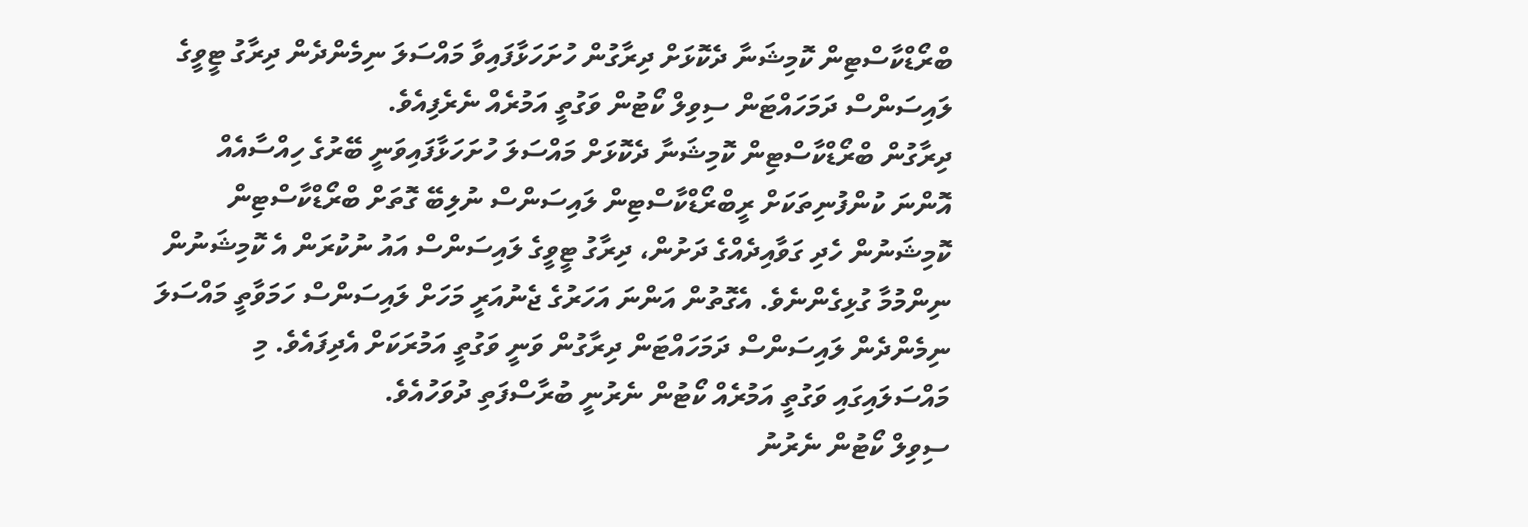ބްރޯޑްކާސްޓިން ކޮމިޝަނާ ދެކޮޅަށް ދިރާގުން ހުށަހަޅާފައިވާ މައްސަލަ ނިމެންދެން ދިރާގު ޓީވީގެ ލައިސަންސް ދަމަހައްޓަން ސިވިލް ކޯޓުން ވަގުތީ އަމުރެއް ނެރެފިއެވެ.
ދިރާގުން ބްރޯޑްކާސްޓިން ކޮމިޝަނާ ދެކޮޅަށް މައްސަލަ ހުށަހަޅާފައިވަނީ ބޭރުގެ ހިއްސާއެއް އޮންނަ ކުންފުނިތަކަށް ރީބްރޯޑްކާސްޓިން ލައިސަންސް ނުލިބޭ ގޮތަށް ބްރޯޑްކާސްޓިން ކޮމިޝަނުން ހެދި ގަވާއިދެއްގެ ދަށުން، ދިރާގު ޓީވީގެ ލައިސަންސް އައު ނުކުރަން އެ ކޮމިޝަނުން ނިންމުމާ ގުޅިގެންނެވެ. އެގޮތުން އަންނަ އަހަރުގެ ޖެނުއަރީ މަހަށް ލައިސަންސް ހަމަވާތީ މައްސަލަ ނިމެންދެން ލައިސަންސް ދަމަހައްޓަން ދިރާގުން ވަނީ ވަގުތީ އަމުރަކަށް އެދިފައެވެ. މި މައްސަލައިގައި ވަގުތީ އަމުރެއް ކޯޓުން ނެރުނީ ބުރާސްފަތި ދުވަހުއެވެ.
ސިވިލް ކޯޓުން ނެރުނު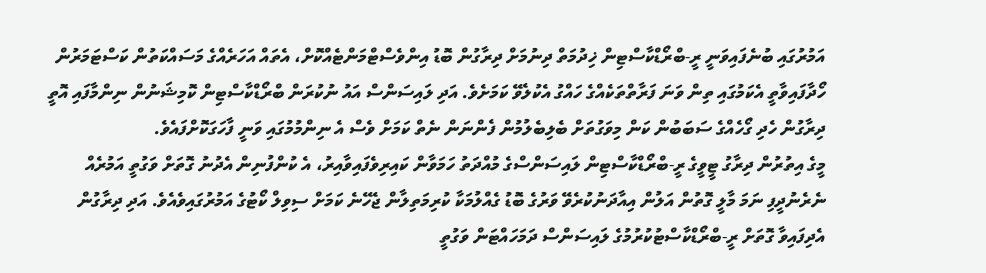އަމުރުގައި ބުނެފައިވަނީ ރީ-ބްރޯޑްކާސްޓިން ޚިދުމަތް ދިނުމަށް ދިރާގުން ބޮޑު އިންވެސްޓްމަންޓެއްކޮށް، އެތައް އަހަރެއްގެ މަސައްކަތުން ކަސްޓަމަރުން ހޯދާފައިވާތީ އެކަމުގައި ތިން ވަނަ ފަރާތްތަކެއްގެ ހައްގު އެކުލެވޭ ކަމަށެވެ. އަދި ލައިސަންސް އައު ނުކުރަން ބްރޯޑްކާސްޓިން ކޮމިޝަނުން ނިންމާފައި އޮތީ ދިރާގުން ހެދި ގޯހެއްގެ ސަބަބުން ކަން މިވަގުތަށް ބެލިބެލުމުން ފެންނަން ނެތް ކަމަށް ވެސް އެ ނިންމުމުގައި ވަނީ ފާހަގަކޮށްފައެވެ.
މީގެ އިތުރުން ދިރާގު ޓީވީގެ ރީ-ބްރޯޑްކާސްޓިން ލައިސަންސްގެ މުއްދަތު ހަމަވާން ކައިރިވެފައިވާއިރު، އެ ކުންފުނިން އެދުނު ގޮތަށް ވަގުތީ އަމުރެއް ނެރެނުދީފި ނަމަ މާލީ ގޮތުން އަލުން އިއާދަނުކުރެވޭ ވަރުގެ ބޮޑު ގެއްލުމަކާ ކުރިމަތިލާން ޖެހޭނެ ކަމަށް ސިވިލް ކޯޓުގެ އަމުރުގައިވެއެވެ. އަދި ދިރާގުން އެދިފައިވާ ގޮތަށް ރީ-ބްރޯޑްކާސްޓުކުރުމުގެ ލައިސަންސް ދަމަހައްޓަން ވަގުތީ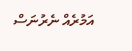އަމުރެއް ނެރުނަސް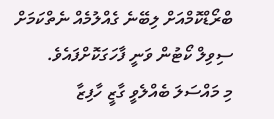ބްރޯޑްކޮމްއަށް ލިބޭނެ ގެއްލުމެއް ނެތްކަމަށް ސިވިލް ކޯޓުން ވަނީ ފާހަގަކޮށްފައެވެ.
މި މައްސަލަ ބެއްލެވީ ގާޒީ ހާފިޒާ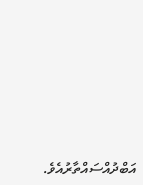އަބްދުއްސައްތާރުއެވެ.